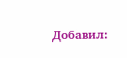Добавил: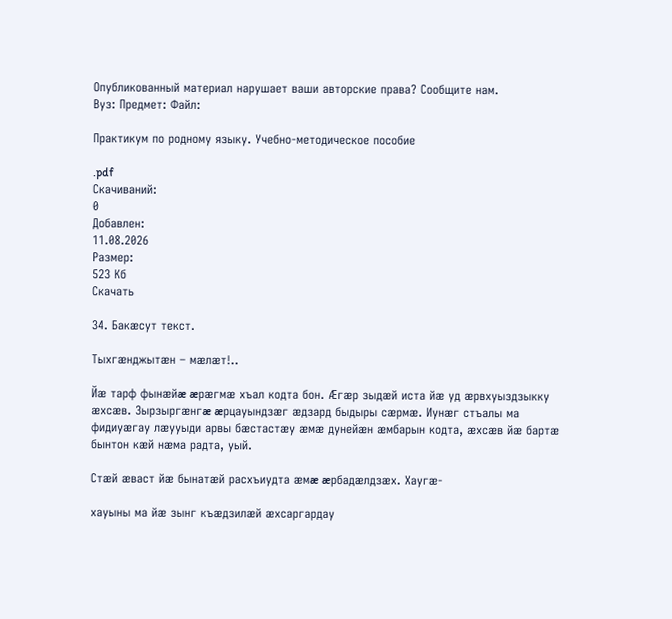Опубликованный материал нарушает ваши авторские права? Сообщите нам.
Вуз: Предмет: Файл:

Практикум по родному языку. Учебно-методическое пособие

.pdf
Скачиваний:
0
Добавлен:
11.08.2026
Размер:
523 Кб
Скачать

34. Бакæсут текст.

Тыхгæнджытæн – мæлæт!..

Йæ тарф фынæйæ æрæгмæ хъал кодта бон. Æгæр зыдæй иста йæ уд æрвхуыздзыкку æхсæв. Зырзыргæнгæ æрцауындзæг æдзард быдыры сæрмæ. Иунæг стъалы ма фидиуæгау лæууыди арвы бæстастæу æмæ дунейæн æмбарын кодта, æхсæв йæ бартæ бынтон кæй нæма радта, уый.

Стæй æваст йæ бынатæй расхъиудта æмæ æрбадæлдзæх. Хаугæ-

хауыны ма йæ зынг къæдзилæй æхсаргардау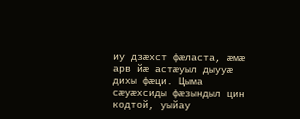иу дзæхст фæласта, æмæ арв йæ астæуыл дыууæ дихы фæци. Цыма сæуæхсиды фæзындыл цин кодтой, уыйау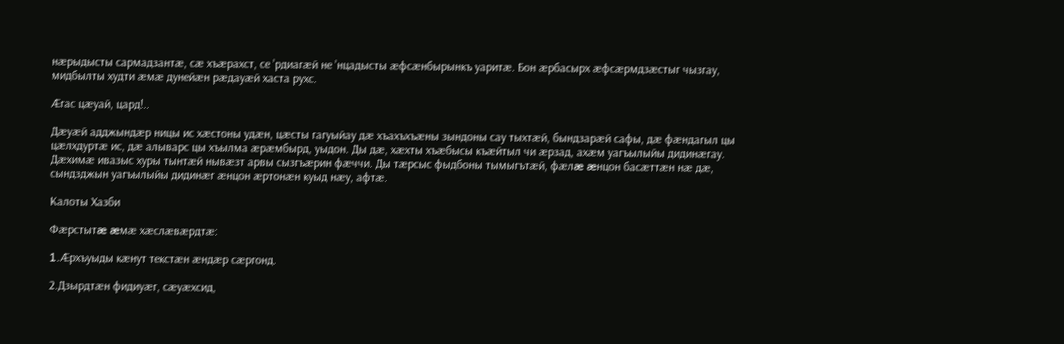нæрыдысты сармадзантæ, сæ хъæрахст, се ’рдиагæй не ’нцадысты æфсæнбырынкъ уаритæ. Бон æрбасырх æфсæрмдзæстыг чызгау, мидбылты худти æмæ дунейæн рæдауæй хаста рухс.

Æгас цæуай, цард!..

Дæуæй адджындæр ницы ис хæстоны удæн, цæсты гагуыйау дæ хъахъхъæны зындоны сау тыхтæй, бындзарæй сафы, дæ фæндагыл цы цæлхдуртæ ис, дæ алыварс цы хъылма æрæмбырд, уыдон. Ды дæ, хæхты хъæбысы къæйтыл чи æрзад, ахæм уагъылыйы дидинæгау. Дæхимæ ивазыс хуры тынтæй нывæзт арвы сызгъæрин фæччи. Ды тæрсыс фыдбоны тымыгътæй, фæлæ æнцон басæттæн нæ дæ, сындзджын уагъылыйы дидинæг æнцон æртонæн куыд нæу, афтæ.

Калоты Хазби

Фæрстытæ æмæ хæслæвæрдтæ:

1.Æрхъуыды кæнут текстæн æндæр сæргонд.

2.Дзырдтæн фидиуæг, сæуæхсид,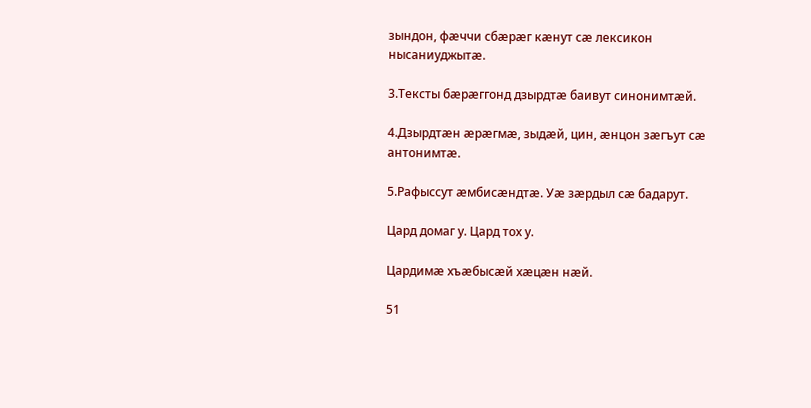зындон, фæччи сбæрæг кæнут сæ лексикон нысаниуджытæ.

3.Тексты бæрæггонд дзырдтæ баивут синонимтæй.

4.Дзырдтæн æрæгмæ, зыдæй, цин, æнцон зæгъут сæ антонимтæ.

5.Рафыссут æмбисæндтæ. Уæ зæрдыл сæ бадарут.

Цард домаг у. Цард тох у.

Цардимæ хъæбысæй хæцæн нæй.

51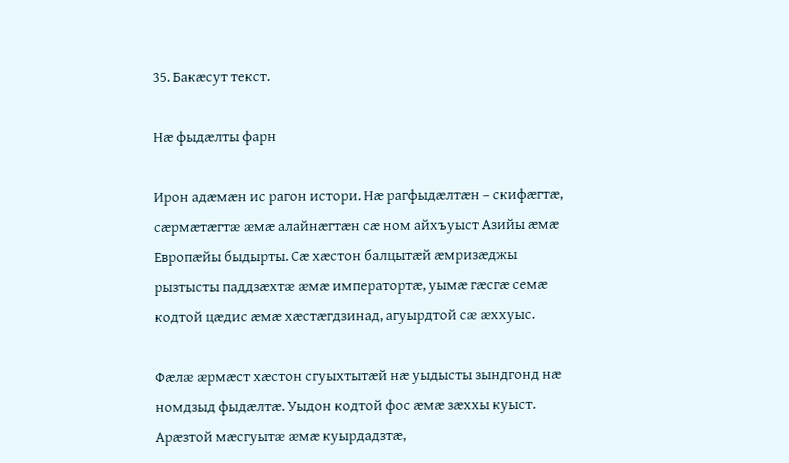35. Бакæсут текст.

Нæ фыдæлты фарн

Ирон адæмæн ис рагон истори. Нæ рагфыдæлтæн – скифæгтæ, сæрмæтæгтæ æмæ алайнæгтæн сæ ном айхъуыст Азийы æмæ Европæйы быдырты. Сæ хæстон балцытæй æмризæджы рызтысты паддзæхтæ æмæ императортæ, уымæ гæсгæ семæ кодтой цæдис æмæ хæстæгдзинад, агуырдтой сæ æххуыс.

Фæлæ æрмæст хæстон сгуыхтытæй нæ уыдысты зындгонд нæ номдзыд фыдæлтæ. Уыдон кодтой фос æмæ зæххы куыст. Арæзтой мæсгуытæ æмæ куырдадзтæ,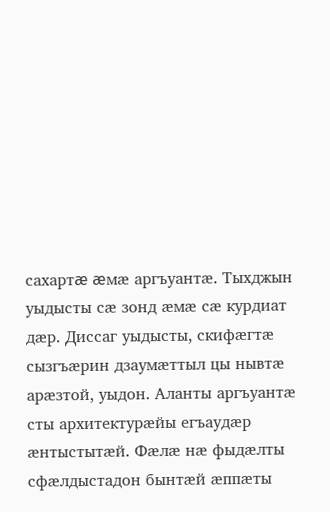сахартæ æмæ аргъуантæ. Тыхджын уыдысты сæ зонд æмæ сæ курдиат дæр. Диссаг уыдысты, скифæгтæ сызгъæрин дзаумæттыл цы нывтæ арæзтой, уыдон. Аланты аргъуантæ сты архитектурæйы егъаудæр æнтыстытæй. Фæлæ нæ фыдæлты сфæлдыстадон бынтæй æппæты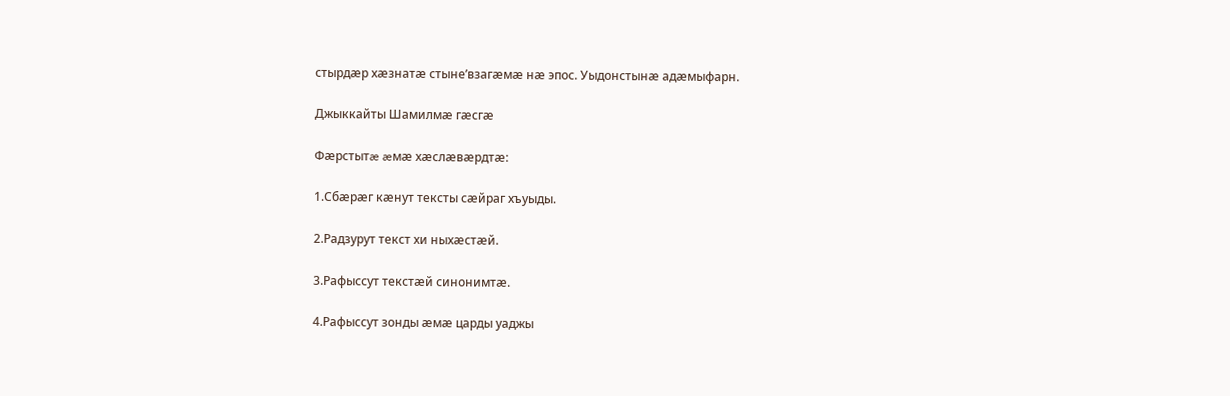стырдæр хæзнатæ стыне’взагæмæ нæ эпос. Уыдонстынæ адæмыфарн.

Джыккайты Шамилмæ гæсгæ

Фæрстытæ æмæ хæслæвæрдтæ:

1.Сбæрæг кæнут тексты сæйраг хъуыды.

2.Радзурут текст хи ныхæстæй.

3.Рафыссут текстæй синонимтæ.

4.Рафыссут зонды æмæ царды уаджы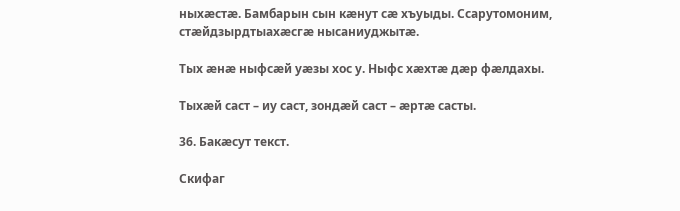ныхæстæ. Бамбарын сын кæнут сæ хъуыды. Ссарутомоним, стæйдзырдтыахæсгæ нысаниуджытæ.

Тых æнæ ныфсæй уæзы хос у. Ныфс хæхтæ дæр фæлдахы.

Тыхæй саст – иу саст, зондæй саст – æртæ састы.

36. Бакæсут текст.

Скифаг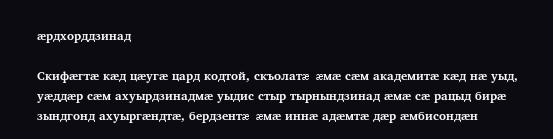æрдхорддзинад

Скифæгтæ кæд цæугæ цард кодтой, скъолатæ æмæ сæм академитæ кæд нæ уыд, уæддæр сæм ахуырдзинадмæ уыдис стыр тырнындзинад æмæ сæ рацыд бирæ зындгонд ахуыргæндтæ, бердзентæ æмæ иннæ адæмтæ дæр æмбисондæн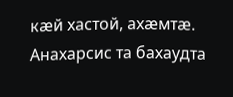кæй хастой, ахæмтæ. Анахарсис та бахаудта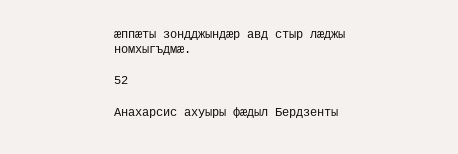æппæты зондджындæр авд стыр лæджы номхыгъдмæ.

52

Анахарсис ахуыры фæдыл Бердзенты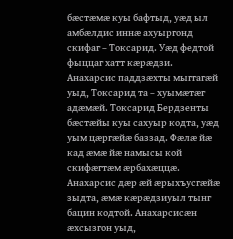бæстæмæ куы бафтыд, уæд ыл амбæлдис иннæ ахуыргонд скифаг – Токсарид. Уæд федтой фыццаг хатт кæрæдзи. Анахарсис паддзæхты мыггагæй уыд, Токсарид та – хуымæтæг адæмæй. Токсарид Бердзенты бæстæйы куы сахуыр кодта, уæд уым цæргæйæ баззад. Фæлæ йæ кад æмæ йæ намысы кой скифæгтæм æрбахæццæ. Анахарсис дæр æй æрыхъусгæйæ зыдта, æмæ кæрæдзиуыл тынг бацин кодтой. Анахарсисæн æхсызгон уыд,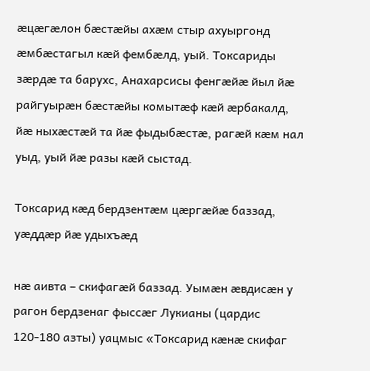æцæгæлон бæстæйы ахæм стыр ахуыргонд æмбæстагыл кæй фембæлд, уый. Токсариды зæрдæ та барухс, Анахарсисы фенгæйæ йыл йæ райгуырæн бæстæйы комытæф кæй æрбакалд, йæ ныхæстæй та йæ фыдыбæстæ, рагæй кæм нал уыд, уый йæ разы кæй сыстад.

Токсарид кæд бердзентæм цæргæйæ баззад, уæддæр йæ удыхъæд

нæ аивта – скифагæй баззад. Уымæн æвдисæн у рагон бердзенаг фыссæг Лукианы (цардис 120-180 азты) уацмыс «Токсарид кæнæ скифаг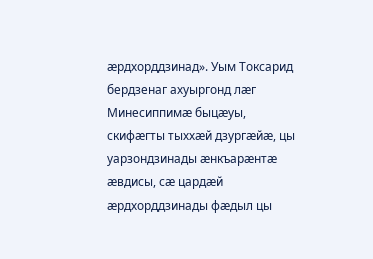æрдхорддзинад». Уым Токсарид бердзенаг ахуыргонд лæг Минесиппимæ быцæуы, скифæгты тыххæй дзургæйæ, цы уарзондзинады æнкъарæнтæ æвдисы, сæ цардæй æрдхорддзинады фæдыл цы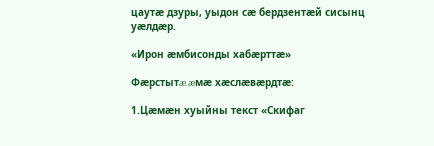цаутæ дзуры, уыдон сæ бердзентæй сисынц уæлдæр.

«Ирон æмбисонды хабæрттæ»

Фæрстытæ æмæ хæслæвæрдтæ:

1.Цæмæн хуыйны текст «Скифаг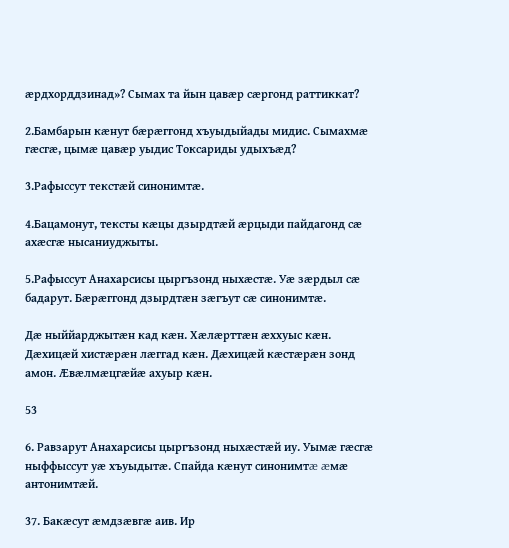æрдхорддзинад»? Сымах та йын цавæр сæргонд раттиккат?

2.Бамбарын кæнут бæрæггонд хъуыдыйады мидис. Сымахмæ гæсгæ, цымæ цавæр уыдис Токсариды удыхъæд?

3.Рафыссут текстæй синонимтæ.

4.Бацамонут, тексты кæцы дзырдтæй æрцыди пайдагонд сæ ахæсгæ нысаниуджыты.

5.Рафыссут Анахарсисы цыргъзонд ныхæстæ. Уæ зæрдыл сæ бадарут. Бæрæггонд дзырдтæн зæгъут сæ синонимтæ.

Дæ ныййарджытæн кад кæн. Хæлæрттæн æххуыс кæн. Дæхицæй хистæрæн лæггад кæн. Дæхицæй кæстæрæн зонд амон. Æвæлмæцгæйæ ахуыр кæн.

53

6. Равзарут Анахарсисы цыргъзонд ныхæстæй иу. Уымæ гæсгæ ныффыссут уæ хъуыдытæ. Спайда кæнут синонимтæ æмæ антонимтæй.

37. Бакæсут æмдзæвгæ аив. Ир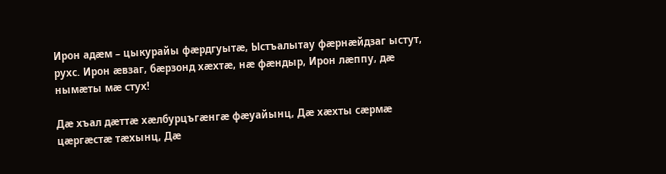Ирон адæм – цыкурайы фæрдгуытæ, Ыстъалытау фæрнæйдзаг ыстут, рухс. Ирон æвзаг, бæрзонд хæхтæ, нæ фæндыр, Ирон лæппу, дæ нымæты мæ стух!

Дæ хъал дæттæ хæлбурцъгæнгæ фæуайынц, Дæ хæхты сæрмæ цæргæстæ тæхынц, Дæ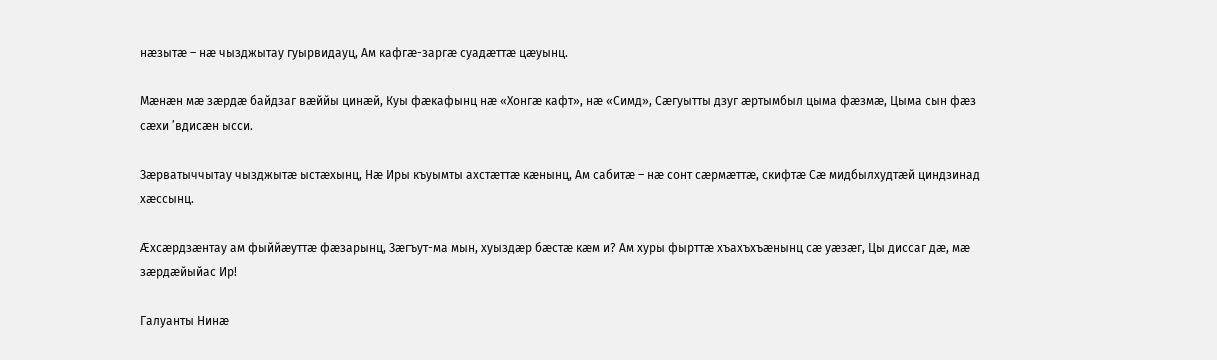нæзытæ – нæ чызджытау гуырвидауц, Ам кафгæ-заргæ суадæттæ цæуынц.

Мæнæн мæ зæрдæ байдзаг вæййы цинæй, Куы фæкафынц нæ «Хонгæ кафт», нæ «Симд», Сæгуытты дзуг æртымбыл цыма фæзмæ, Цыма сын фæз сæхи ’вдисæн ысси.

Зæрватыччытау чызджытæ ыстæхынц, Нæ Иры къуымты ахстæттæ кæнынц, Ам сабитæ – нæ сонт сæрмæттæ, скифтæ Сæ мидбылхудтæй циндзинад хæссынц.

Æхсæрдзæнтау ам фыййæуттæ фæзарынц, Зæгъут-ма мын, хуыздæр бæстæ кæм и? Ам хуры фырттæ хъахъхъæнынц сæ уæзæг, Цы диссаг дæ, мæ зæрдæйыйас Ир!

Галуанты Нинæ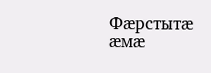Фæрстытæ æмæ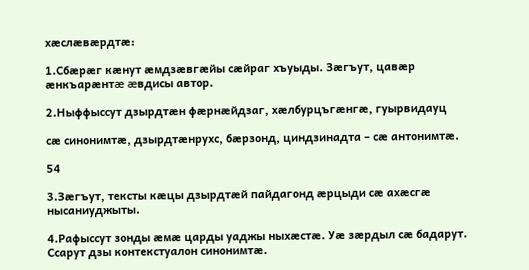хæслæвæрдтæ:

1.Сбæрæг кæнут æмдзæвгæйы сæйраг хъуыды. Зæгъут, цавæр æнкъарæнтæ æвдисы автор.

2.Ныффыссут дзырдтæн фæрнæйдзаг, хæлбурцъгæнгæ, гуырвидауц

сæ синонимтæ, дзырдтæнрухс, бæрзонд, циндзинадта – сæ антонимтæ.

54

3.Зæгъут, тексты кæцы дзырдтæй пайдагонд æрцыди сæ ахæсгæ нысаниуджыты.

4.Рафыссут зонды æмæ царды уаджы ныхæстæ. Уæ зæрдыл сæ бадарут. Ссарут дзы контекстуалон синонимтæ.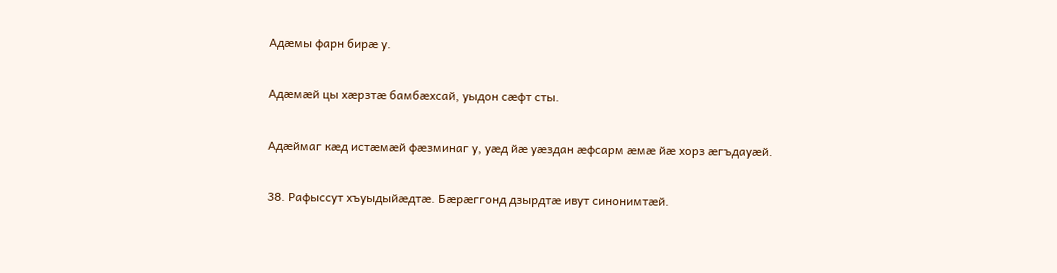Адæмы фарн бирæ у.

Адæмæй цы хæрзтæ бамбæхсай, уыдон сæфт сты.

Адæймаг кæд истæмæй фæзминаг у, уæд йæ уæздан æфсарм æмæ йæ хорз æгъдауæй.

38. Рафыссут хъуыдыйæдтæ. Бæрæггонд дзырдтæ ивут синонимтæй.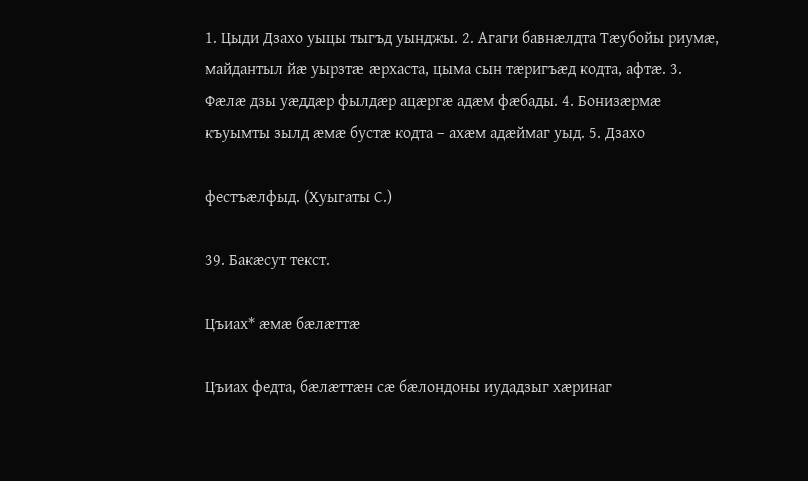1. Цыди Дзахо уыцы тыгъд уынджы. 2. Агаги бавнæлдта Тæубойы риумæ, майдантыл йæ уырзтæ æрхаста, цыма сын тæригъæд кодта, афтæ. 3. Фæлæ дзы уæддæр фылдæр ацæргæ адæм фæбады. 4. Бонизæрмæ къуымты зылд æмæ бустæ кодта – ахæм адæймаг уыд. 5. Дзахо

фестъæлфыд. (Хуыгаты С.)

39. Бакæсут текст.

Цъиах* æмæ бæлæттæ

Цъиах федта, бæлæттæн сæ бæлондоны иудадзыг хæринаг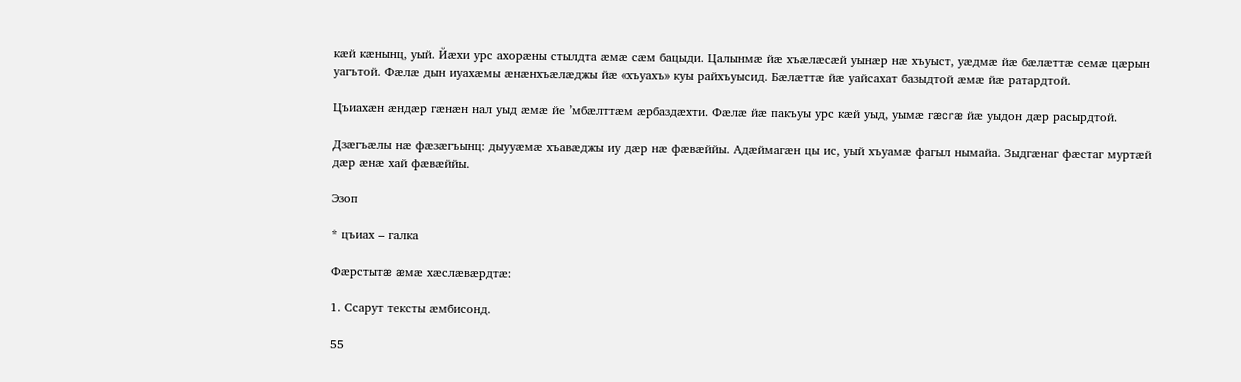кæй кæнынц, уый. Йæхи урс ахорæны стылдта æмæ сæм бацыди. Цалынмæ йæ хъæлæсæй уынæр нæ хъуыст, уæдмæ йæ бæлæттæ семæ цæрын уагътой. Фæлæ дын иуахæмы æнæнхъæлæджы йæ «хъуахъ» куы райхъуысид. Бæлæттæ йæ уайсахат базыдтой æмæ йæ ратардтой.

Цъиахæн æндæр гæнæн нал уыд æмæ йе ’мбæлттæм æрбаздæхти. Фæлæ йæ пакъуы урс кæй уыд, уымæ гæcræ йæ уыдон дæр расырдтой.

Дзæгъæлы нæ фæзæгъынц: дыууæмæ хъавæджы иу дæр нæ фæвæййы. Адæймагæн цы ис, уый хъуамæ фагыл нымайа. Зыдгæнаг фæстаг муртæй дæр æнæ хай фæвæййы.

Эзоп

* цъиах – галка

Фæрстытæ æмæ хæслæвæрдтæ:

1. Ссарут тексты æмбисонд.

55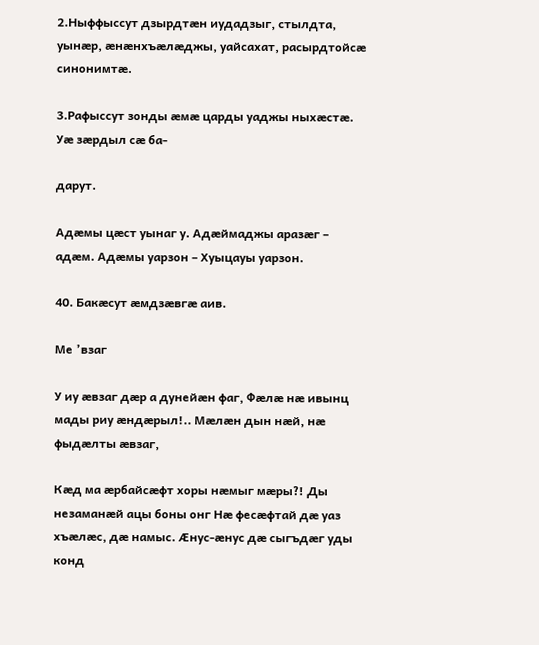2.Ныффыссут дзырдтæн иудадзыг, стылдта, уынæр, æнæнхъæлæджы, уайсахат, расырдтойсæ синонимтæ.

3.Рафыссут зонды æмæ царды уаджы ныхæстæ. Уæ зæрдыл сæ ба-

дарут.

Адæмы цæст уынаг у. Адæймаджы аразæг – адæм. Адæмы уарзон – Хуыцауы уарзон.

40. Бакæсут æмдзæвгæ аив.

Ме ’взаг

У иу æвзаг дæр а дунейæн фаг, Фæлæ нæ ивынц мады риу æндæрыл!.. Мæлæн дын нæй, нæ фыдæлты æвзаг,

Кæд ма æрбайсæфт хоры нæмыг мæры?! Ды незаманæй ацы боны онг Нæ фесæфтай дæ уаз хъæлæс, дæ намыс. Æнус-æнус дæ сыгъдæг уды конд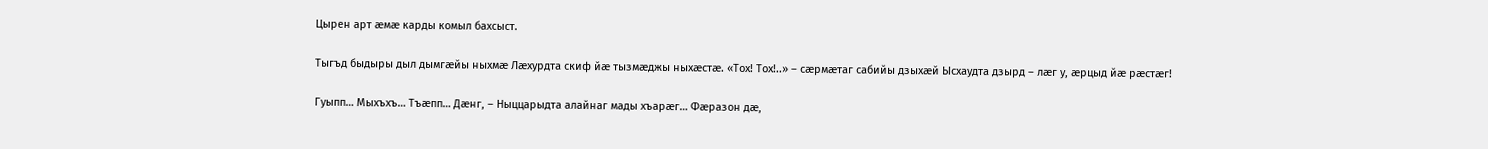Цырен арт æмæ карды комыл бахсыст.

Тыгъд быдыры дыл дымгæйы ныхмæ Лæхурдта скиф йæ тызмæджы ныхæстæ. «Тох! Тох!..» – сæрмæтаг сабийы дзыхæй Ысхаудта дзырд – лæг у, æрцыд йæ рæстæг!

Гуыпп… Мыхъхъ… Тъæпп… Дæнг, – Ныццарыдта алайнаг мады хъарæг… Фæразон дæ,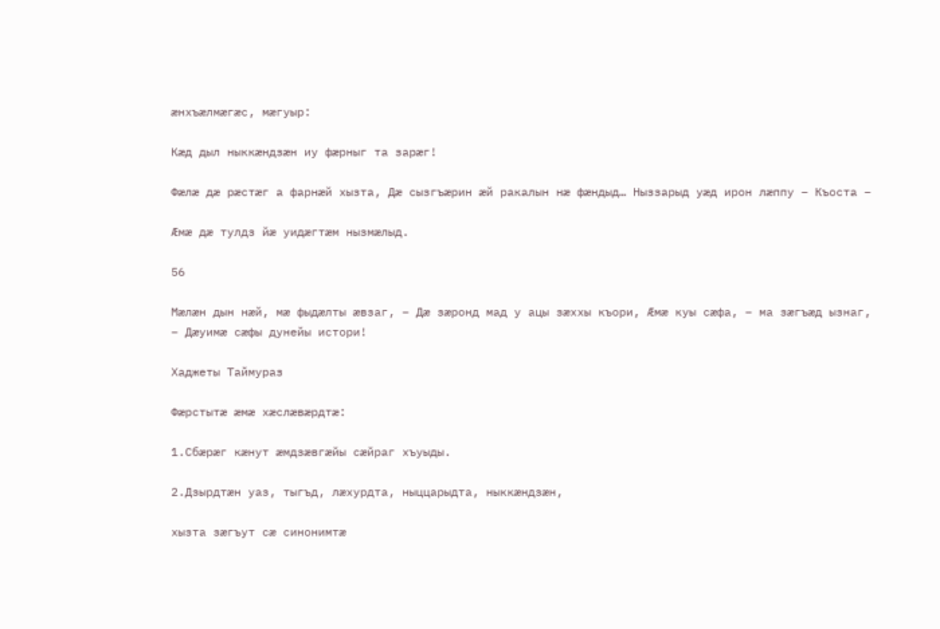æнхъæлмæгæс, мæгуыр:

Кæд дыл ныккæндзæн иу фæрныг та зарæг!

Фæлæ дæ рæстæг а фарнæй хызта, Дæ сызгъæрин æй ракалын нæ фæндыд… Ныззарыд уæд ирон лæппу – Къоста –

Æмæ дæ тулдз йæ уидæгтæм нызмæлыд.

56

Мæлæн дын нæй, мæ фыдæлты æвзаг, – Дæ зæронд мад у ацы зæххы къори, Æмæ куы сæфа, – ма зæгъæд ызнаг, – Дæуимæ сæфы дунейы истори!

Хаджеты Таймураз

Фæрстытæ æмæ хæслæвæрдтæ:

1.Сбæрæг кæнут æмдзæвгæйы сæйраг хъуыды.

2.Дзырдтæн уаз, тыгъд, лæхурдта, ныццарыдта, ныккæндзæн,

хызта зæгъут сæ синонимтæ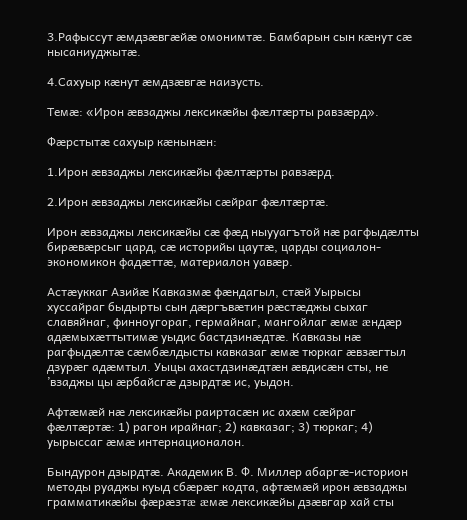3.Рафыссут æмдзæвгæйæ омонимтæ. Бамбарын сын кæнут сæ нысаниуджытæ.

4.Сахуыр кæнут æмдзæвгæ наизусть.

Темæ: «Ирон æвзаджы лексикæйы фæлтæрты равзæрд».

Фæрстытæ сахуыр кæнынæн:

1.Ирон æвзаджы лексикæйы фæлтæрты равзæрд.

2.Ирон æвзаджы лексикæйы сæйраг фæлтæртæ.

Ирон æвзаджы лексикæйы сæ фæд ныууагътой нæ рагфыдæлты бирæвæрсыг цард, сæ историйы цаутæ, царды социалон-экономикон фадæттæ, материалон уавæр.

Астæуккаг Азийæ Кавказмæ фæндагыл, стæй Уырысы хуссайраг быдырты сын дæргъвæтин рæстæджы сыхаг славяйнаг, финноугораг, гермайнаг, мангойлаг æмæ æндæр адæмыхæттытимæ уыдис бастдзинæдтæ. Кавказы нæ рагфыдæлтæ сæмбæлдысты кавказаг æмæ тюркаг æвзæгтыл дзурæг адæмтыл. Уыцы ахастдзинæдтæн æвдисæн сты, не ’взаджы цы æрбайсгæ дзырдтæ ис, уыдон.

Афтæмæй нæ лексикæйы раиртасæн ис ахæм сæйраг фæлтæртæ: 1) рагон ирайнаг; 2) кавказаг; 3) тюркаг; 4) уырыссаг æмæ интернационалон.

Бындурон дзырдтæ. Академик В. Ф. Миллер абаргæ-историон методы руаджы куыд сбæрæг кодта, афтæмæй ирон æвзаджы грамматикæйы фæрæзтæ æмæ лексикæйы дзæвгар хай сты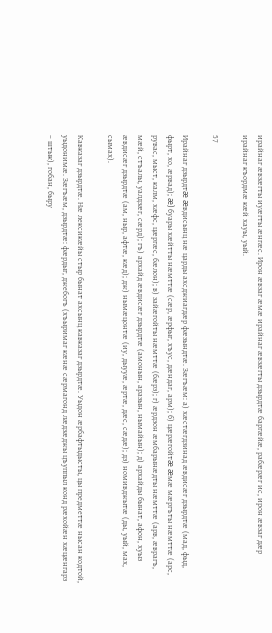ирайнаг æвзæгты иуæгты æнгæс. Ирон æвзаг æмæ ирайнаг æвзæгты дзырдтæ баргæйæ, рабæрæг ис, ирон æвзаг дæр ирайнаг къордмæ кæй хауы, уый.

57

Ирайнаг дзырдтæ æвдисынц нæ царды ахсджиагдæр фæзындтæ. Зæгъæм: а) хæстæгдзинад æвдисæг дзырдтæ (мад, фыд, фырт, хо, æрвад); æ) буары хæйтты нæмттæ (сæр, æрфыг, хъус, дæндаг, арм); б) цæрæгойтæ æмæ мæргъты нæмттæ (арс, рувас, мыст, калм, хæфс, цæргæс, бæлон); в) зайæгойты нæмттæ (бæрз); г) æрдзон æмбарынæдты нæмттæ (арв, æврагъ, мæй, стъалы, уалдзæг, сæрд); гъ) архайд æвдисæг дзырдтæ (амонын, аразын, нымайын); д) архайды бынат, афон, хуыз æвдисæг дзырдтæ (ам, ныр, афтæ, кæд); дж) нымæцонтæ (иу, дыууæ, æртæ, дæс, сæдæ); дз) номивджытæ (ды, уый, мах, сымах).

Кавказаг дзырдтæ. Нæ лексикæйы стыр бынат ахсынц кавказаг дзырдтæ. Уыдон æрбафтыдысты, цы предметтæ нысан кодтой, уыдонимæ. Зæгъæм, дзырдтæ: фæрдыг, джебогъ (хъыримаг кæнæ сæрмагонд лæдзæджы цъуппыл конд рæхойæн хæцæнгарз – штык), гобан, быру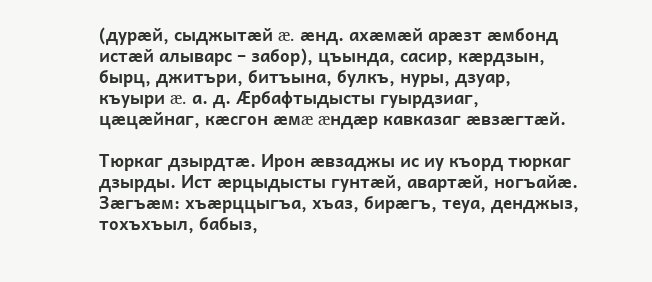(дурæй, сыджытæй æ. æнд. ахæмæй арæзт æмбонд истæй алыварс – забор), цъында, сасир, кæрдзын, бырц, джитъри, битъына, булкъ, нуры, дзуар, къуыри æ. а. д. Æрбафтыдысты гуырдзиаг, цæцæйнаг, кæсгон æмæ æндæр кавказаг æвзæгтæй.

Тюркаг дзырдтæ. Ирон æвзаджы ис иу къорд тюркаг дзырды. Ист æрцыдысты гунтæй, авартæй, ногъайæ. Зæгъæм: хъæрццыгъа, хъаз, бирæгъ, теуа, денджыз, тохъхъыл, бабыз,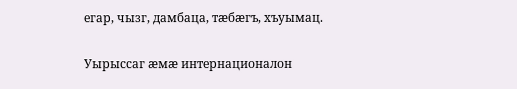егар, чызг, дамбаца, тæбæгъ, хъуымац.

Уырыссаг æмæ интернационалон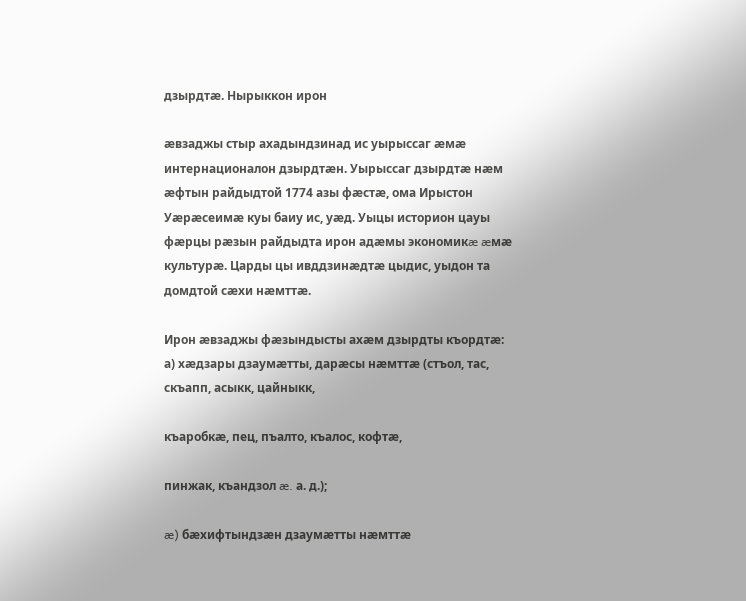дзырдтæ. Нырыккон ирон

æвзаджы стыр ахадындзинад ис уырыссаг æмæ интернационалон дзырдтæн. Уырыссаг дзырдтæ нæм æфтын райдыдтой 1774 азы фæстæ, ома Ирыстон Уæрæсеимæ куы баиу ис, уæд. Уыцы историон цауы фæрцы рæзын райдыдта ирон адæмы экономикæ æмæ культурæ. Царды цы ивддзинæдтæ цыдис, уыдон та домдтой сæхи нæмттæ.

Ирон æвзаджы фæзындысты ахæм дзырдты къордтæ: а) хæдзары дзаумæтты, дарæсы нæмттæ (стъол, тас, скъапп, асыкк, цайныкк,

къаробкæ, пец, пъалто, къалос, кофтæ,

пинжак, къандзол æ. а. д.);

æ) бæхифтындзæн дзаумæтты нæмттæ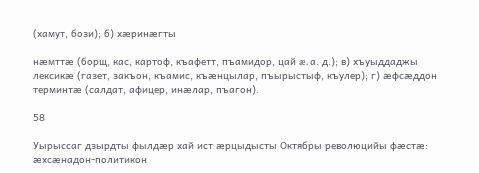(хамут, бози); б) хæринæгты

нæмттæ (борщ, кас, картоф, къафетт, пъамидор, цай æ. а. д.); в) хъуыддаджы лексикæ (газет, закъон, къамис, къæнцылар, пъырыстыф, къулер); г) æфсæддон терминтæ (салдат, афицер, инæлар, пъагон).

58

Уырыссаг дзырдты фылдæр хай ист æрцыдысты Октябры революцийы фæстæ: æхсæнадон-политикон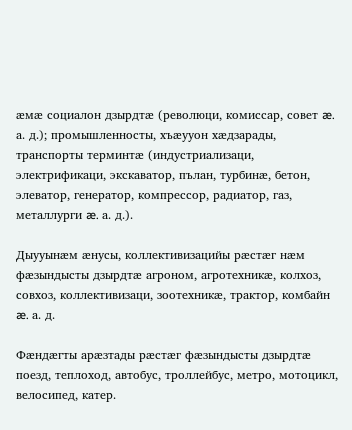æмæ социалон дзырдтæ (революци, комиссар, совет æ. а. д.); промышленносты, хъæууон хæдзарады, транспорты терминтæ (индустриализаци, электрификаци, экскаватор, пълан, турбинæ, бетон, элеватор, генератор, компрессор, радиатор, газ, металлурги æ. а. д.).

Дыууынæм æнусы, коллективизацийы рæстæг нæм фæзындысты дзырдтæ агроном, агротехникæ, колхоз, совхоз, коллективизаци, зоотехникæ, трактор, комбайн æ. а. д.

Фæндæгты арæзтады рæстæг фæзындысты дзырдтæ поезд, теплоход, автобус, троллейбус, метро, мотоцикл, велосипед, катер.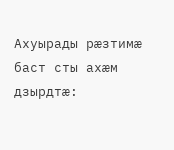Ахуырады рæзтимæ баст сты ахæм дзырдтæ: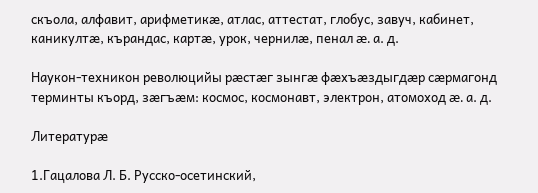скъола, алфавит, арифметикæ, атлас, аттестат, глобус, завуч, кабинет, каникултæ, кърандас, картæ, урок, чернилæ, пенал æ. а. д.

Наукон-техникон революцийы рæстæг зынгæ фæхъæздыгдæр сæрмагонд терминты къорд, зæгъæм: космос, космонавт, электрон, атомоход æ. а. д.

Литературæ

1.Гацалова Л. Б. Русско-осетинский,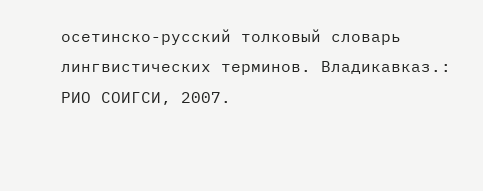осетинско-русский толковый словарь лингвистических терминов. Владикавказ.: РИО СОИГСИ, 2007.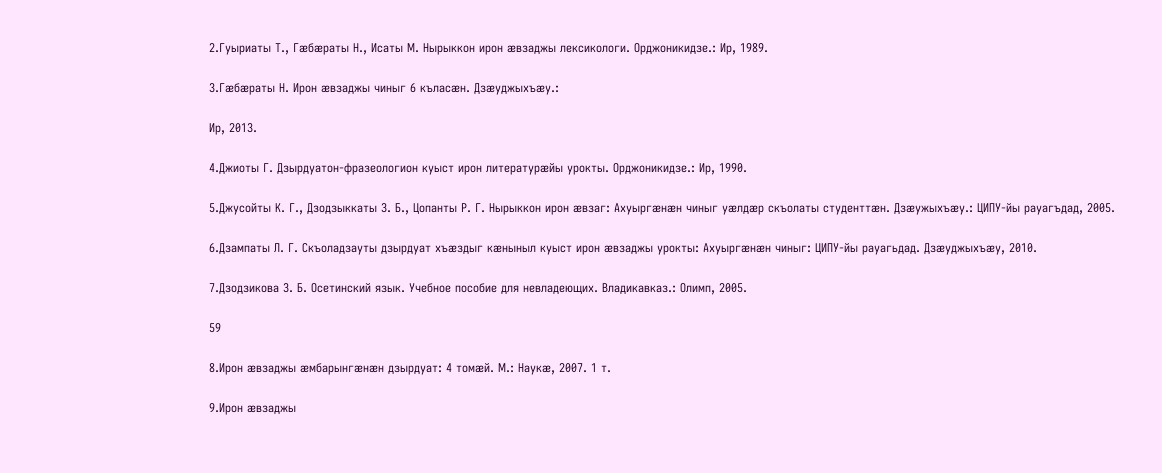2.Гуыриаты Т., Гæбæраты Н., Исаты М. Нырыккон ирон æвзаджы лексикологи. Орджоникидзе.: Ир, 1989.

3.Гæбæраты Н. Ирон æвзаджы чиныг 6 къласæн. Дзæуджыхъæу.:

Ир, 2013.

4.Джиоты Г. Дзырдуатон-фразеологион куыст ирон литературæйы урокты. Орджоникидзе.: Ир, 1990.

5.Джусойты К. Г., Дзодзыккаты З. Б., Цопанты Р. Г. Нырыккон ирон æвзаг: Ахуыргæнæн чиныг уæлдæр скъолаты студенттæн. Дзæужыхъæу.: ЦИПУ-йы рауагъдад, 2005.

6.Дзампаты Л. Г. Скъоладзауты дзырдуат хъæздыг кæныныл куыст ирон æвзаджы урокты: Ахуыргæнæн чиныг: ЦИПУ-йы рауагьдад. Дзæуджыхъæу, 2010.

7.Дзодзикова З. Б. Осетинский язык. Учебное пособие для невладеющих. Владикавказ.: Олимп, 2005.

59

8.Ирон æвзаджы æмбарынгæнæн дзырдуат: 4 томæй. М.: Наукæ, 2007. 1 т.

9.Ирон æвзаджы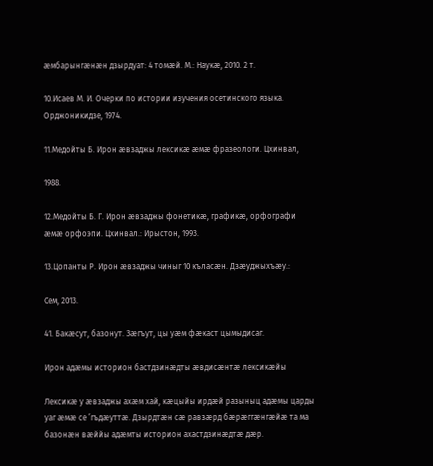æмбарынгæнæн дзырдуат: 4 томæй. М.: Наукæ, 2010. 2 т.

10.Исаев М. И. Очерки по истории изучения осетинского языка. Орджоникидзе, 1974.

11.Медойты Б. Ирон æвзаджы лексикæ æмæ фразеологи. Цхинвал,

1988.

12.Медойты Б. Г. Ирон æвзаджы фонетикæ, графикæ, орфографи æмæ орфоэпи. Цхинвал.: Ирыстон, 1993.

13.Цопанты Р. Ирон æвзаджы чиныг 10 къласæн. Дзæуджыхъæу.:

Сем, 2013.

41. Бакæсут, базонут. Зæгъут, цы уæм фæкаст цымыдисаг.

Ирон адæмы историон бастдзинæдты æвдисæнтæ лексикæйы

Лексикæ у æвзаджы ахæм хай, кæцыйы ирдæй разыныц адæмы царды уаг æмæ се ’гъдæуттæ. Дзырдтæн сæ равзæрд бæрæггæнгæйæ та ма базонæн вæййы адæмты историон ахастдзинæдтæ дæр.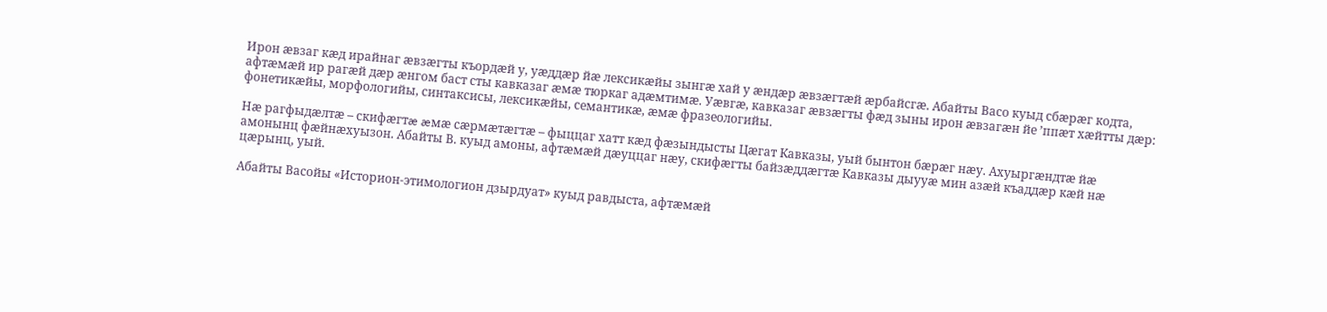Ирон æвзаг кæд ирайнаг æвзæгты къордæй у, уæддæр йæ лексикæйы зынгæ хай у æндæр æвзæгтæй æрбайсгæ. Абайты Васо куыд сбæрæг кодта, афтæмæй ир рагæй дæр æнгом баст сты кавказаг æмæ тюркаг адæмтимæ. Уæвгæ, кавказаг æвзæгты фæд зыны ирон æвзагæн йе ’ппæт хæйтты дæр: фонетикæйы, морфологийы, синтаксисы, лексикæйы, семантикæ, æмæ фразеологийы.

Нæ рагфыдæлтæ – скифæгтæ æмæ сæрмæтæгтæ – фыццаг хатт кæд фæзындысты Цæгат Кавказы, уый бынтон бæрæг нæу. Ахуыргæндтæ йæ амонынц фæйнæхуызон. Абайты В. куыд амоны, афтæмæй дæуццаг нæу, скифæгты байзæддæгтæ Кавказы дыууæ мин азæй къаддæр кæй нæ цæрынц, уый.

Абайты Васойы «Историон-этимологион дзырдуат» куыд равдыста, афтæмæй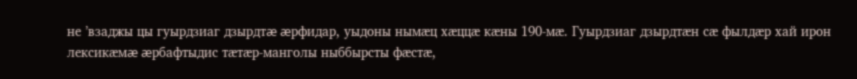не ’взаджы цы гуырдзиаг дзырдтæ æрфидар, уыдоны нымæц хæццæ кæны 190-мæ. Гуырдзиаг дзырдтæн сæ фылдæр хай ирон лексикæмæ æрбафтыдис тæтæр-манголы ныббырсты фæстæ,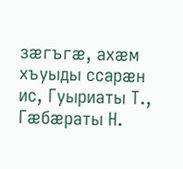зæгъгæ, ахæм хъуыды ссарæн ис, Гуыриаты Т., Гæбæраты Н.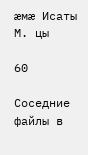æмæ Исаты М. цы

60

Соседние файлы в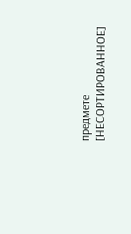предмете [НЕСОРТИРОВАННОЕ]